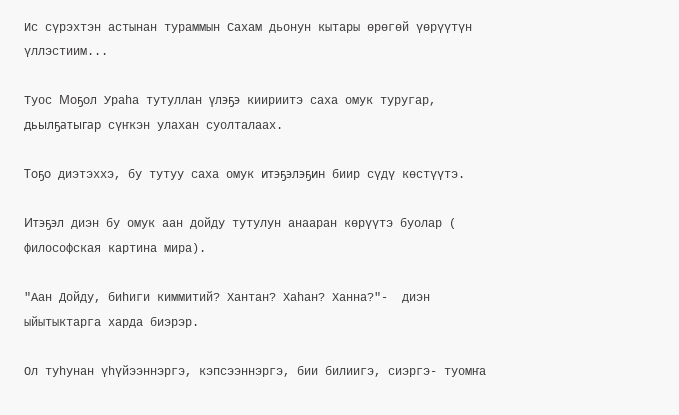Ис сүрэхтэн астынан тураммын Сахам дьонун кытары өрөгөй үөрүүтүн үллэстиим...

Туос Моҕол Ураһа тутуллан үлэҕэ киириитэ саха омук туругар, дьылҕатыгар сүҥкэн улахан суолталаах.

Тоҕо диэтэххэ, бу тутуу саха омук итэҕэлэҕин биир сүдү көстүүтэ.

Итэҕэл диэн бу омук аан дойду тутулун анааран көрүүтэ буолар ( философская картина мира).

"Аан Дойду, биһиги киммитий? Хантан? Хаһан? Ханна?"-  диэн ыйытыктарга харда биэрэр.

Ол туһунан үһүйээннэргэ, кэпсээннэргэ, бии билиигэ, сиэргэ- туомҥа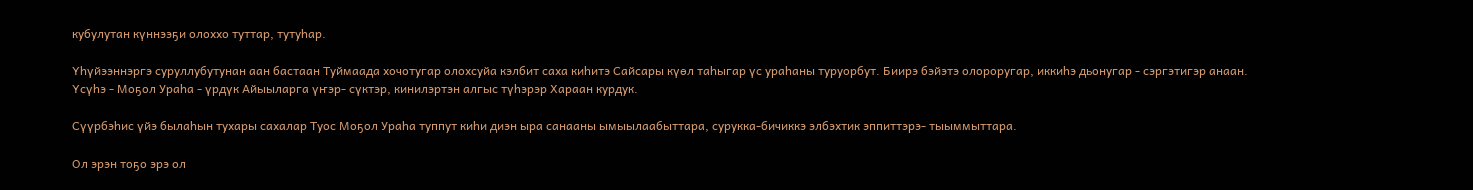кубулутан күннээҕи олоххо туттар, тутуһар.

Үһүйээннэргэ суруллубутунан аан бастаан Туймаада хочотугар олохсуйа кэлбит саха киһитэ Сайсары күөл таһыгар үс ураһаны туруорбут. Биирэ бэйэтэ олороругар, иккиһэ дьонугар - сэргэтигэр анаан. Үсүһэ - Моҕол Ураһа - үрдүк Айыыларга үҥэр- сүктэр, кинилэртэн алгыс түһэрэр Хараан курдук.

Сүүрбэһис үйэ былаһын тухары сахалар Туос Моҕол Ураһа туппут киһи диэн ыра санааны ымыылаабыттара, сурукка-бичиккэ элбэхтик эппиттэрэ- тыыммыттара.

Ол эрэн тоҕо эрэ ол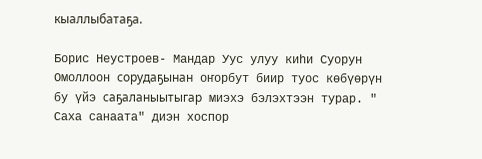кыаллыбатаҕа.

Борис Неустроев- Мандар Уус улуу киһи Суорун Омоллоон сорудаҕынан оҥорбут биир туос көбүөрүн бу үйэ саҕаланыытыгар миэхэ бэлэхтээн турар. " Саха санаата" диэн хоспор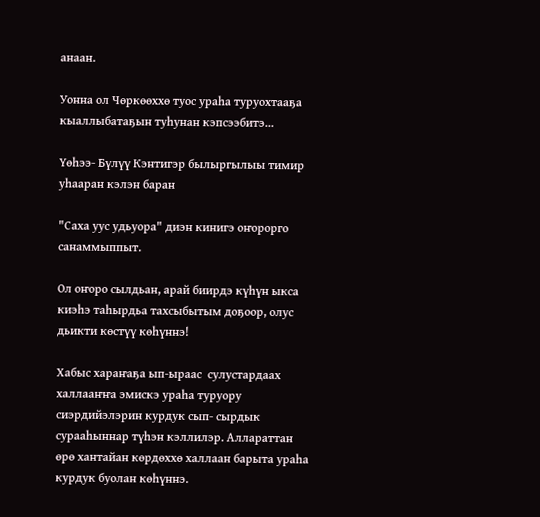анаан.

Уонна ол Чөркөөххө туос ураһа туруохтааҕа кыаллыбатаҕын туһунан кэпсээбитэ...

Үөһээ- Бүлүү Кэнтигэр былыргылыы тимир уһааран кэлэн баран

"Саха уус удьуора" диэн кинигэ оҥорорго санаммыппыт.

Ол оҥоро сылдьан, арай биирдэ күһүн ыкса киэһэ таһырдьа тахсыбытым доҕоор, олус дьикти көстүү көһүннэ!

Хабыс хараҥаҕа ып-ыраас  сулустардаах халлааҥҥа эмискэ ураһа туруору сиэрдийэлэрин курдук сып- сырдык сурааһыннар түһэн кэллилэр. Аллараттан өрө хантайан көрдөххө халлаан барыта ураһа курдук буолан көһүннэ.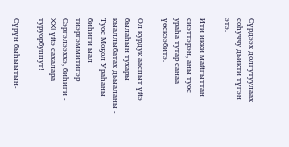Сүрдээх долгутуулаах соһуччу дьикти түгэн этэ.

Ити икки майгыттан сиэттэрэн, аны туос ураһа тутар санаа үөскээбитэ.

Ол курдук ааспыт үйэ былаһын тухары кыаллыбатах дьыаланы - Туос Моҕол Ураһаны биһиги ыал тиэргэммитигэр Сэргэлээххэ, биһиги - XXI үйэ сахалара туруорбуппут!

Сүрүн быһыытын-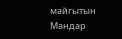майгытын Мандар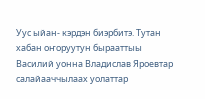Уус ыйан- кэрдэн биэрбитэ. Тутан хабан оҥоруутун бырааттыы Василий уонна Владислав Яроевтар салайааччылаах уолаттар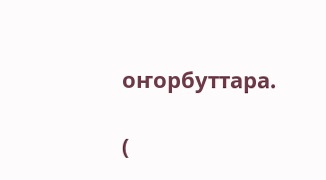оҥорбуттара.

(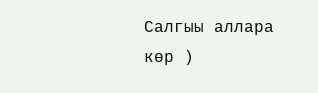Салгыы аллара көр )